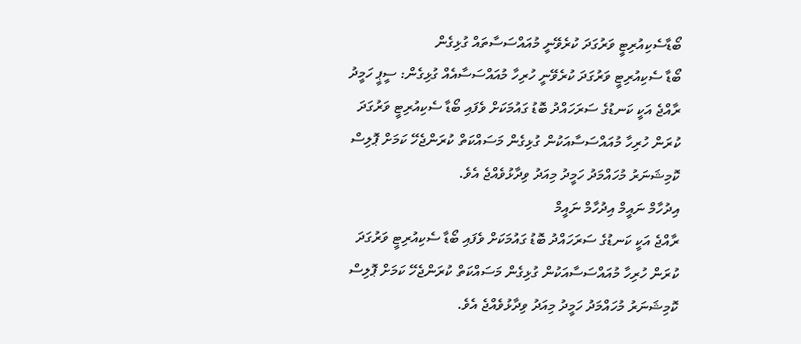ބޯޑާސެކިއުރިޓީ ވަރުގަދަ ކުރެވޭނީ މުއައްސަސާތައް ގުޅިގެން
ބޯޑާ ސެކިއުރިޓީ ވަރުގަދަ ކުރެވޭނީ ހުރިހާ މުއައްސަސާއެއް ގުޅިގެން: ސީޕީ ހަމީދު
ރާއްޖެ އަކީ ކަނޑުގެ ސަރަހައްދު ބޮޑު ގައުމަކަށް ވެފައި ބޯޑާ ސެކިއުރިޓީ ވަރުގަދަ ކުރަން ހުރިހާ މުއައްސަސާއަކުން ގުޅިގެން މަސައްކަތް ކުރަންޖެހޭ ކަމަށް ޕޮލިސް ކޮމިޝަނަރު މުހައްމަދު ހަމީދު މިއަދު ވިދާޅުވެއްޖެ އެވެ.
އިދުހާމް ނައީމް އިދުހާމް ނައީމް
ރާއްޖެ އަކީ ކަނޑުގެ ސަރަހައްދު ބޮޑު ގައުމަކަށް ވެފައި ބޯޑާ ސެކިއުރިޓީ ވަރުގަދަ ކުރަން ހުރިހާ މުއައްސަސާއަކުން ގުޅިގެން މަސައްކަތް ކުރަންޖެހޭ ކަމަށް ޕޮލިސް ކޮމިޝަނަރު މުހައްމަދު ހަމީދު މިއަދު ވިދާޅުވެއްޖެ އެވެ.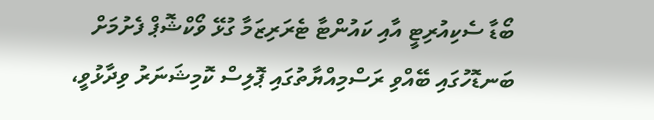ބޯޑާ ސެކިއުރިޓީ އާއި ކައުންޓާ ޓެރަރިޒަމާ ގުޅޭ ވޯކްޝޮޕް ފެށުމަށް ބަނޑޮހުގައި ބޭއްވި ރަސްމިއްޔާތުގައި ޕޮލިސް ކޮމިޝަނަރު ވިދާޅުވީ،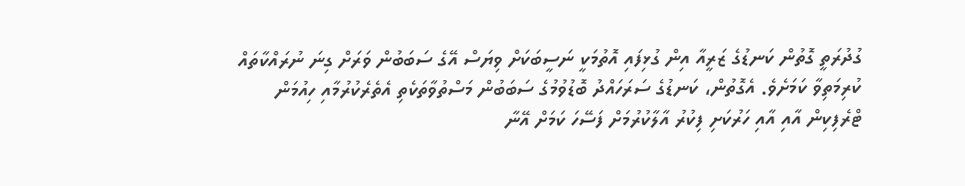ގުދުރަތީ ގޮތުން ކަނޑުގެ ޒަރީއާ އިން ގުޅިފައި އޮތުމަކީ ނަސީބަކަށް ވިޔަސް އޭގެ ސަބަބުން ވަރަށް ގިނަ ނުރައްކާތައް ކުރިމަތިވާ ކަމަށެވެ. އެގޮތުން، ކަނޑުގެ ސަރަހައްދު ބޮޑުވުމުގެ ސަބަބުން މަސްތުވާތަކެތި އެތެރެކުރުމާއި ހިއުމަން ޓްރެފިކިން އާއި އާއި ހަރުކަށި ފިކުރު އާލާކުރުމަށް ފަސޭހަ ކަމަށް އޭނާ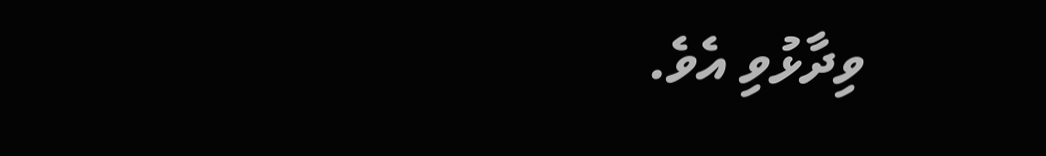ވިދާޅުވި އެވެ.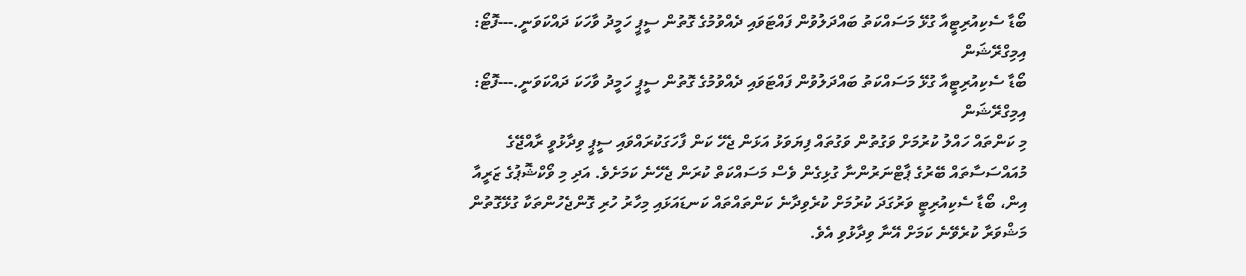ބޯޑާ ސެކިއުރިޓީއާ ގުޅޭ މަސައްކަތު ބައްދަލުވުން ފައްޓަވައި ދެއްވުމުގެ ގޮތުން ސީޕީ ހަމީދު ވާހަކަ ދައްކަވަނީ.---ފޮޓޯ: އިމިގްރޭޝަން
ބޯޑާ ސެކިއުރިޓީއާ ގުޅޭ މަސައްކަތު ބައްދަލުވުން ފައްޓަވައި ދެއްވުމުގެ ގޮތުން ސީޕީ ހަމީދު ވާހަކަ ދައްކަވަނީ.---ފޮޓޯ: އިމިގްރޭޝަން
މި ކަންތައް ހައްލު ކުރުމަށް ވަގުތުން ވަގުތައް ފިޔަވަޅު އަޅަން ޖެހޭ ކަން ފާހަގަކުރައްވައި ސީޕީ ވިދާޅުވީ ރާއްޖޭގެ މުއައްސަސާތައް ބޭރުގެ ޕާޓްނަރުންނާ ގުޅިގެން ވެސް މަސައްކަތް ކުރަން ޖެހޭނެ ކަމަށެވެ. އަދި މި ވޯކްޝޮޕުގެ ޒަރީއާ އިން، ބޯޑާ ސެކިއުރިޓީ ވަރުގަދަ ކުރުމަށް ކުރެވިދާނެ ކަންތައްތައް ކަނޑައަޅައި މިހާރު ހުރި ގޮންޖެހުންތަކާ ގުޅޭގޮތުން މަޝްވަރާ ކުރެވޭނެ ކަމަށް އޭނާ ވިދާޅުވި އެވެ.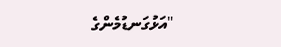"އަޅުގަނޑުމެންގެ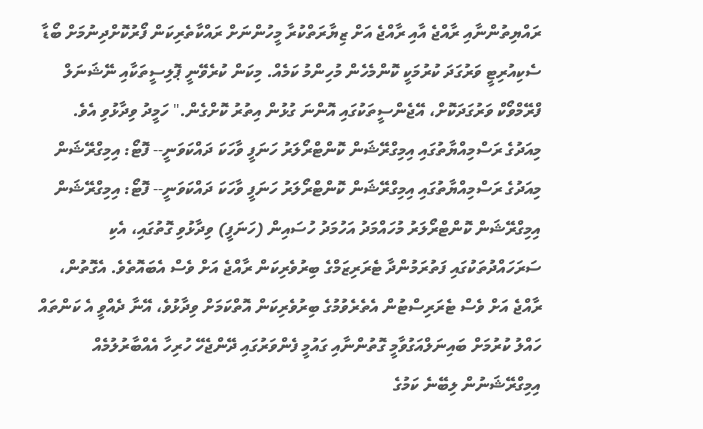ރައްޔިތުންނާއި ރާއްޖެ އާއި ރާއްޖެ އަށް ޒިޔާރަތްކުރާ މީހުންނަށް ރައްކާތެރިކަން ފޯރުކޮށްދިނުމަށް ބޯޑާ ސެކިއުރިޓީ ވަރުގަދަ ކުރުމަކީ ކޮންމެހެން މުހިންމު ކަމެއް. މިކަން ކުރެވޭނީ ޕޮލިސީތަކާއި ނޭޝަނަލް ފްރޭމްވޯކް ވަރުގަދަކޮށް، އޭޖެންސީތަކުގައި އޮންނަ ގުޅުން އިތުރު ކޮށްގެން." ހަމީދު ވިދާޅުވި އެވެ.
މިއަދުގެ ރަސްމިއްޔާތުގައި އިމިގްރޭޝަން ކޮންޓްރޯލަރު ހަނަފީ ވާހަކަ ދައްކަވަނީ-- ފޮޓޯ: އިމިގްރޭޝަން
މިއަދުގެ ރަސްމިއްޔާތުގައި އިމިގްރޭޝަން ކޮންޓްރޯލަރު ހަނަފީ ވާހަކަ ދައްކަވަނީ-- ފޮޓޯ: އިމިގްރޭޝަން
އިމިގްރޭޝަން ކޮންޓްރޯލަރު މުހައްމަދު އަހުމަދު ހުސައިން (ހަނަފީ) ވިދާޅުވި ގޮތުގައި، އެކި ސަރަހައްދުތަކުގައި ފަތުރަމުންދާ ޓެރަރިޒަމްގެ ބިރުވެރިކަން ރާއްޖެ އަށް ވެސް އެބައޮތެވެ. އެގޮތުން، ރާއްޖެ އަށް ވެސް ޓެރަރިސްޓުން އެތެރެވުމުގެ ބިރުވެރިކަން އޮތްކަމަށް ވިދާޅުވެ، އޭނާ ދެއްވީ އެ ކަންތައް ހައްލު ކުރުމަށް ބައިނަލްއަގުވާމީ ގޮތުންނާއި ގައުމީ ފެންވަރުގައި ދޭންޖެހޭ ހުރިހާ އެއްބާރުލުމެއް އިމިގްރޭޝަނުން ލިބޭނެ ކަމުގެ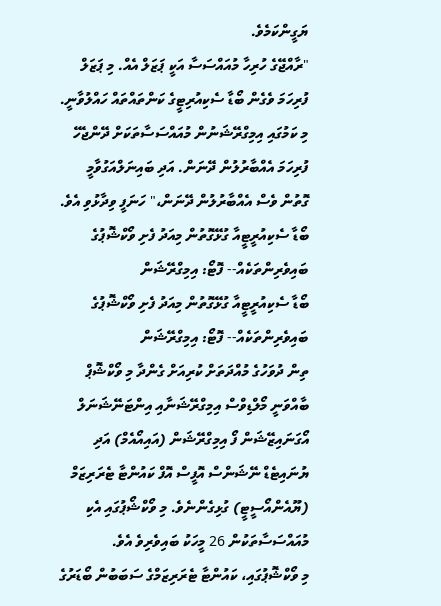ޔަގީންކަމެވެ.
"ރާއްޖޭގެ ހުރިހާ މުއައްސަސާ އަކީ ޕަޒަލް އެއް. މި ޕަޒަލް ފުރިހަމަ ވެގެން ބޯޑާ ސެކިއުރިޓީގެ ކަންތައްތައް ހައްލުވާނީ. މި ކަމުގައި އިމިގްރޭޝަނުން މުއައްސަސާތަކަށް ދޭންޖެހޭ ފުރިހަމަ އެއްބާރުލުން ދޭނަން. އަދި ބައިނަލްއަގުވާމީ ގޮތުން ވެސް އެއްބާރުލުން ދޭނަން،" ހަނަފީ ވިދާޅުވި އެވެ.
ބޯޑާ ސެކިއުރީޓީއާ ގުޅޭގޮތުން މިއަދު ފެށި ވޯކްޝޮޕުގެ ބައިވެރިންތަކެއް-- ފޮޓޯ: އިމިގްރޭޝަން
ބޯޑާ ސެކިއުރީޓީއާ ގުޅޭގޮތުން މިއަދު ފެށި ވޯކްޝޮޕުގެ ބައިވެރިންތަކެއް-- ފޮޓޯ: އިމިގްރޭޝަން
ތިން ދުވަހުގެ މުއްދަތަށް ކުރިއަށް ގެންދާ މި ވޯކްޝޮޕް ބާއްވަނީ މޯލްޑިވްސް އިމިގްރޭޝަނާއި އިންޓަނޭޝަނަލް އޯގަނައިޒޭޝަން ފޯ އިމިގްރޭޝަން (އައިއޯއެމް) އަދި ޔުނައިޓެޑް ނޭޝަންސް އޮފީސް އޮފް ކައުންޓާ ޓެރަރިޒަމް (ޔޫއެންއޯސީޓީ) ގުޅިގެންނެވެ. މި ވޯކްޝޯޕުގައި އެކި މުއައްސަސާތަކުން 26 މީހަކު ބައިވެރިވެ އެވެ.
މި ވޯކްޝޮޕުގައި، ކައުންޓާ ޓެރަރިޒަމްގެ ސަބަބުން ބޯޑަރުގެ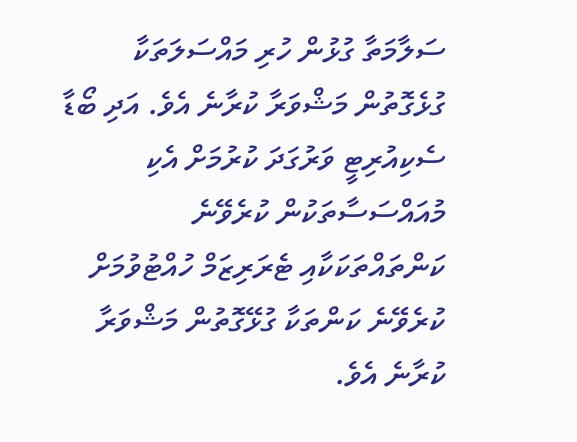ސަލާމަތާ ގުޅުން ހުރި މައްސަލަތަކާ ގުޅެގޮތުން މަޝްވަރާ ކުރާނެ އެވެ. އަދި ބޯޑާ ސެކިއުރިޓީ ވަރުގަދަ ކުރުމަށް އެކި މުއައްސަސާތަކުން ކުރެވޭނެ ކަންތައްތަކަކާއި ޓެރަރިޒަމް ހުއްޓުވުމަށް ކުރެވޭނެ ކަންތަކާ ގުޅޭގޮތުން މަޝްވަރާ ކުރާނެ އެވެ.